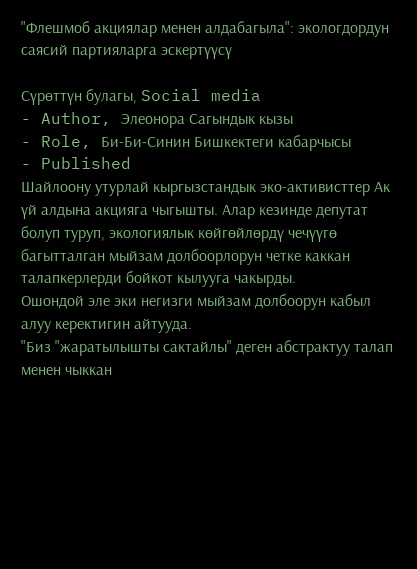"Флешмоб акциялар менен алдабагыла": экологдордун саясий партияларга эскертүүсү

Сүрөттүн булагы, Social media
- Author, Элеонора Сагындык кызы
- Role, Би-Би-Синин Бишкектеги кабарчысы
- Published
Шайлоону утурлай кыргызстандык эко-активисттер Ак үй алдына акцияга чыгышты. Алар кезинде депутат болуп туруп, экологиялык көйгөйлөрдү чечүүгө багытталган мыйзам долбоорлорун четке каккан талапкерлерди бойкот кылууга чакырды.
Ошондой эле эки негизги мыйзам долбоорун кабыл алуу керектигин айтууда.
"Биз "жаратылышты сактайлы" деген абстрактуу талап менен чыккан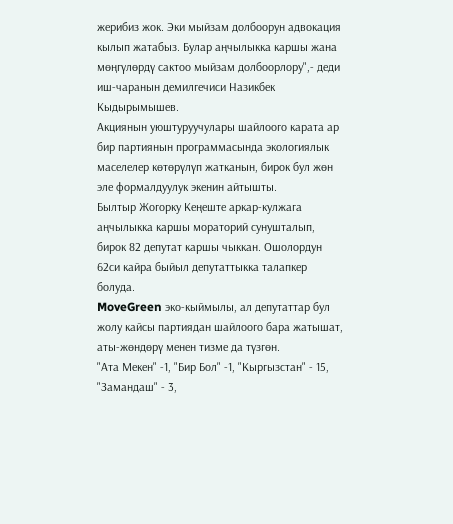жерибиз жок. Эки мыйзам долбоорун адвокация кылып жатабыз. Булар аңчылыкка каршы жана мөңгүлөрдү сактоо мыйзам долбоорлору",- деди иш-чаранын демилгечиси Назикбек Кыдырымышев.
Акциянын уюштуруучулары шайлоого карата ар бир партиянын программасында экологиялык маселелер көтөрүлүп жатканын, бирок бул жөн эле формалдуулук экенин айтышты.
Былтыр Жогорку Кеңеште аркар-кулжага аңчылыкка каршы мораторий сунушталып, бирок 82 депутат каршы чыккан. Ошолордун 62си кайра быйыл депутаттыкка талапкер болуда.
MoveGreen эко-кыймылы, ал депутаттар бул жолу кайсы партиядан шайлоого бара жатышат, аты-жөндөрү менен тизме да түзгөн.
"Ата Мекен" -1, "Бир Бол" -1, "Кыргызстан" - 15, "Замандаш" - 3,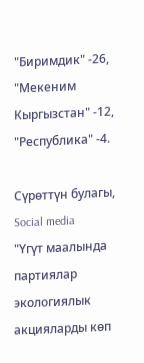"Биримдик" -26, "Мекеним Кыргызстан" -12, "Республика" -4.

Сүрөттүн булагы, Social media
"Үгүт маалында партиялар экологиялык акцияларды көп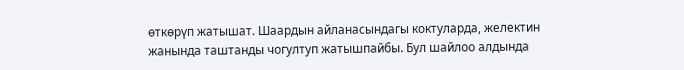өткөрүп жатышат. Шаардын айланасындагы коктуларда, желектин жанында таштанды чогултуп жатышпайбы. Бул шайлоо алдында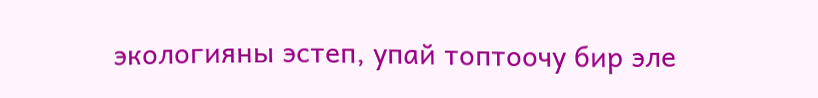экологияны эстеп, упай топтоочу бир эле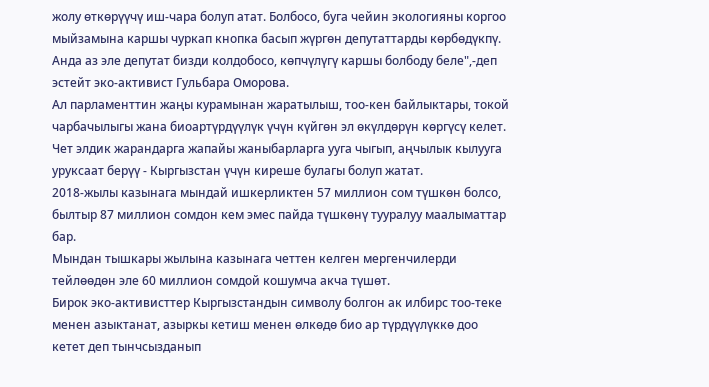жолу өткөрүүчү иш-чара болуп атат. Болбосо, буга чейин экологияны коргоо мыйзамына каршы чуркап кнопка басып жүргөн депутаттарды көрбөдүкпү. Анда аз эле депутат бизди колдобосо, көпчүлүгү каршы болбоду беле",-деп эстейт эко-активист Гульбара Оморова.
Ал парламенттин жаңы курамынан жаратылыш, тоо-кен байлыктары, токой чарбачылыгы жана биоартүрдүүлүк үчүн күйгөн эл өкүлдөрүн көргүсү келет.
Чет элдик жарандарга жапайы жаныбарларга ууга чыгып, аңчылык кылууга уруксаат берүү - Кыргызстан үчүн киреше булагы болуп жатат.
2018-жылы казынага мындай ишкерликтен 57 миллион сом түшкөн болсо, былтыр 87 миллион сомдон кем эмес пайда түшкөнү тууралуу маалыматтар бар.
Мындан тышкары жылына казынага четтен келген мергенчилерди тейлөөдөн эле 60 миллион сомдой кошумча акча түшөт.
Бирок эко-активисттер Кыргызстандын символу болгон ак илбирс тоо-теке менен азыктанат, азыркы кетиш менен өлкөдө био ар түрдүүлүккө доо кетет деп тынчсызданып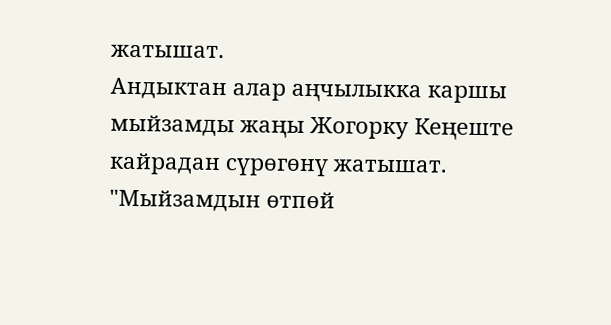жатышат.
Андыктан алар аңчылыкка каршы мыйзамды жаңы Жогорку Кеңеште кайрадан сүрөгөнү жатышат.
"Мыйзамдын өтпөй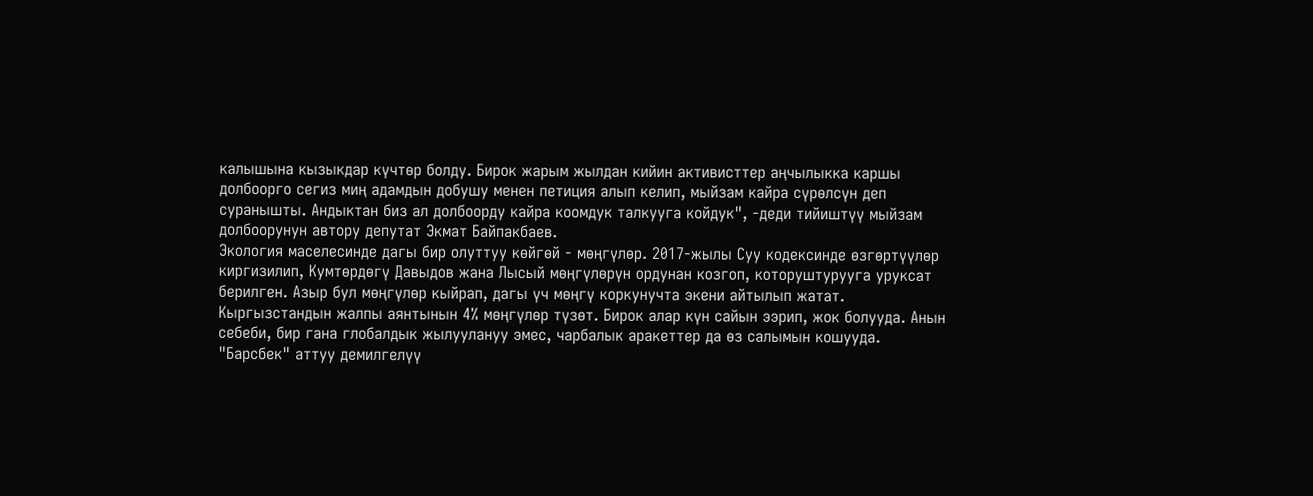калышына кызыкдар күчтөр болду. Бирок жарым жылдан кийин активисттер аңчылыкка каршы долбоорго сегиз миң адамдын добушу менен петиция алып келип, мыйзам кайра сүрөлсүн деп суранышты. Андыктан биз ал долбоорду кайра коомдук талкууга койдук", -деди тийиштүү мыйзам долбоорунун автору депутат Экмат Байпакбаев.
Экология маселесинде дагы бир олуттуу көйгөй - мөңгүлөр. 2017-жылы Суу кодексинде өзгөртүүлөр киргизилип, Кумтөрдөгү Давыдов жана Лысый мөңгүлөрүн ордунан козгоп, которуштурууга уруксат берилген. Азыр бул мөңгүлөр кыйрап, дагы үч мөңгү коркунучта экени айтылып жатат.
Кыргызстандын жалпы аянтынын 4% мөңгүлөр түзөт. Бирок алар күн сайын ээрип, жок болууда. Анын себеби, бир гана глобалдык жылуулануу эмес, чарбалык аракеттер да өз салымын кошууда.
"Барсбек" аттуу демилгелүү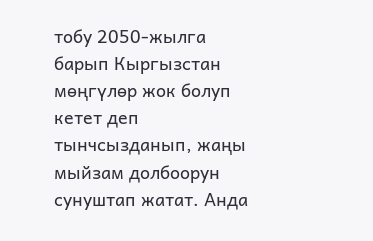тобу 2050-жылга барып Кыргызстан мөңгүлөр жок болуп кетет деп тынчсызданып, жаңы мыйзам долбоорун сунуштап жатат. Анда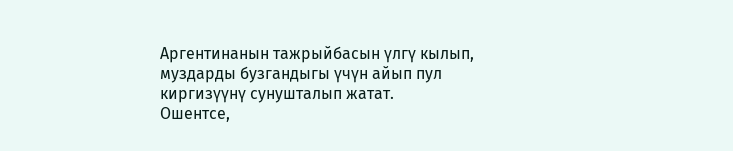Аргентинанын тажрыйбасын үлгү кылып, муздарды бузгандыгы үчүн айып пул киргизүүнү сунушталып жатат.
Ошентсе,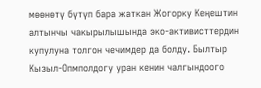мөөнөтү бүтүп бара жаткан Жогорку Кеңештин алтынчы чакырылышында эко-активисттердин купулуна толгон чечимдер да болду. Былтыр Кызыл-Опмполдогу уран кенин чалгындоого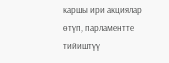каршы ири акциялар өтүп, парламентте тийиштүү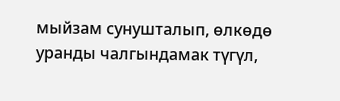мыйзам сунушталып, өлкөдө уранды чалгындамак түгүл,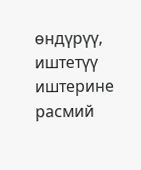өндүрүү, иштетүү иштерине расмий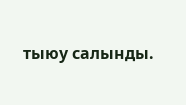тыюу салынды.